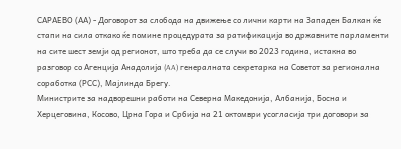САРАЕВО (АА) - Договорот за слобода на движење со лични карти на Западен Балкан ќе стапи на сила откако ќе помине процедурата за ратификација во државните парламенти на сите шест земји од регионот, што треба да се случи во 2023 година, истакна во разговор со Агенција Анадолија (AA) генералната секретарка на Советот за регионална соработка (РСС), Мајлинда Брегу.
Министрите за надворешни работи на Северна Македонија, Албанија, Босна и Херцеговина, Косово, Црна Гора и Србија на 21 октомври усогласија три договори за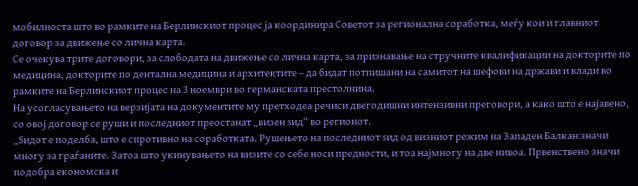мобилноста што во рамките на Берлинскиот процес ја координира Советот за регионална соработка, меѓу кои и главниот договор за движење со лична карта.
Се очекува трите договори, за слободата на движење со лична карта, за признавање на стручните квалификации на докторите по медицина, докторите по дентална медицина и архитектите – да бидат потпишани на самитот на шефови на држави и влади во рамките на Берлинскиот процес на 3 ноември во германската престолнина.
На усогласувањето на верзијата на документите му претходеа речиси двегодишни интензивни преговори, а како што е најавено, со овој договор се руши и последниот преостанат „визен ѕид“ во регионот.
„Ѕидот е поделба, што е спротивно на соработката. Рушењето на последниот ѕид од визниот режим на Западен Балкан значи многу за граѓаните. Затоа што укинувањето на визите со себе носи предности, и тоа најмногу на две нивоа. Првенствено значи подобра економска и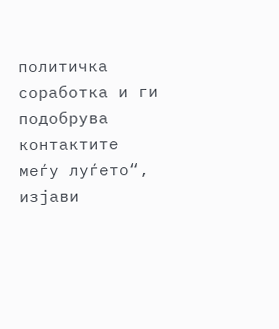политичка соработка и ги подобрува контактите меѓу луѓето“, изјави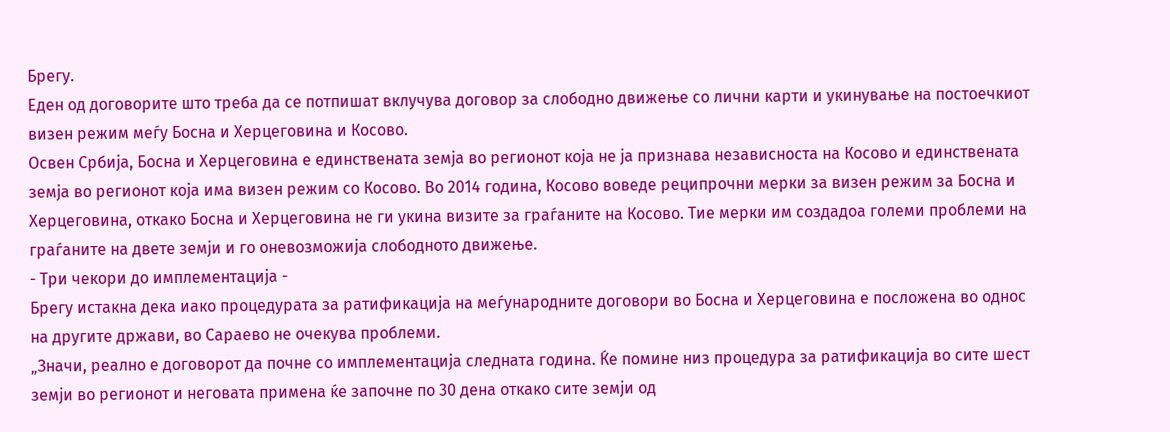Брегу.
Еден од договорите што треба да се потпишат вклучува договор за слободно движење со лични карти и укинување на постоечкиот визен режим меѓу Босна и Херцеговина и Косово.
Освен Србија, Босна и Херцеговина е единствената земја во регионот која не ја признава независноста на Косово и единствената земја во регионот која има визен режим со Косово. Во 2014 година, Косово воведе реципрочни мерки за визен режим за Босна и Херцеговина, откако Босна и Херцеговина не ги укина визите за граѓаните на Косово. Тие мерки им создадоа големи проблеми на граѓаните на двете земји и го оневозможија слободното движење.
- Три чекори до имплементација -
Брегу истакна дека иако процедурата за ратификација на меѓународните договори во Босна и Херцеговина е посложена во однос на другите држави, во Сараево не очекува проблеми.
„Значи, реално е договорот да почне со имплементација следната година. Ќе помине низ процедура за ратификација во сите шест земји во регионот и неговата примена ќе започне по 30 дена откако сите земји од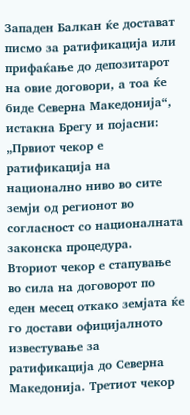Западен Балкан ќе достават писмо за ратификација или прифаќање до депозитарот на овие договори, а тоа ќе биде Северна Македонија“, истакна Брегу и појасни:
„Првиот чекор е ратификација на национално ниво во сите земји од регионот во согласност со националната законска процедура. Вториот чекор е стапување во сила на договорот по еден месец откако земјата ќе го достави официјалното известување за ратификација до Северна Македонија. Третиот чекор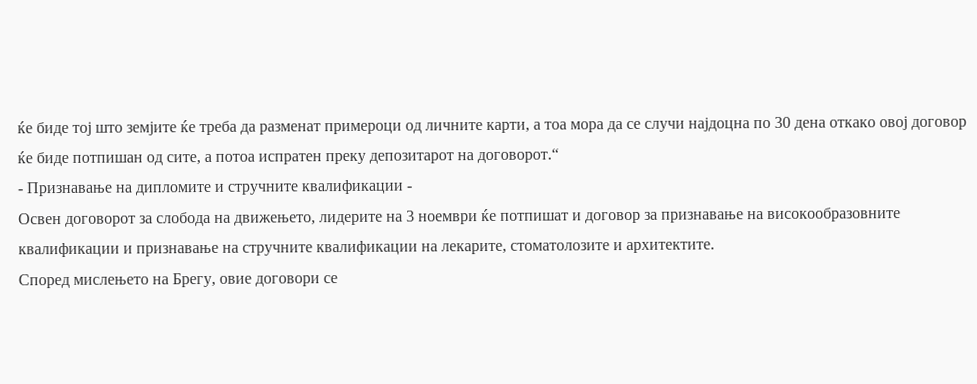ќе биде тој што земјите ќе треба да разменат примероци од личните карти, а тоа мора да се случи најдоцна по 30 дена откако овој договор ќе биде потпишан од сите, а потоа испратен преку депозитарот на договорот.“
- Признавање на дипломите и стручните квалификации -
Освен договорот за слобода на движењето, лидерите на 3 ноември ќе потпишат и договор за признавање на високообразовните квалификации и признавање на стручните квалификации на лекарите, стоматолозите и архитектите.
Според мислењето на Брегу, овие договори се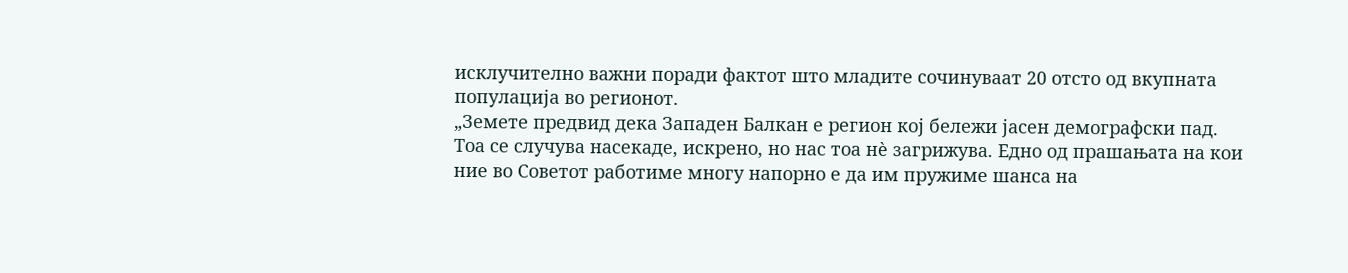исклучително важни поради фактот што младите сочинуваат 20 отсто од вкупната популација во регионот.
„Земете предвид дека Западен Балкан е регион кој бележи јасен демографски пад. Тоа се случува насекаде, искрено, но нас тоа нè загрижува. Едно од прашањата на кои ние во Советот работиме многу напорно е да им пружиме шанса на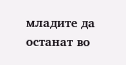младите да останат во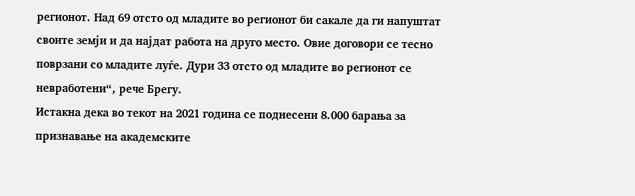регионот. Над 69 отсто од младите во регионот би сакале да ги напуштат своите земји и да најдат работа на друго место. Овие договори се тесно поврзани со младите луѓе. Дури 33 отсто од младите во регионот се невработени“, рече Брегу.
Истакна дека во текот на 2021 година се поднесени 8.000 барања за признавање на академските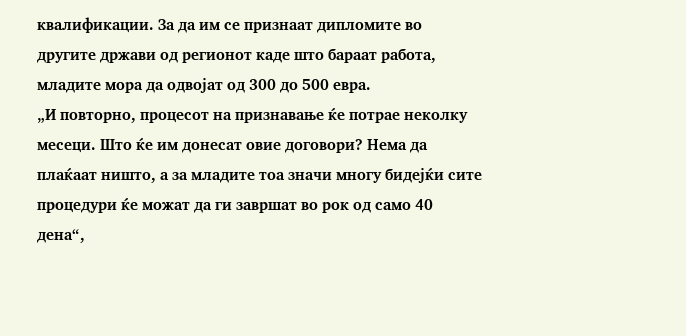квалификации. За да им се признаат дипломите во другите држави од регионот каде што бараат работа, младите мора да одвојат од 300 до 500 евра.
„И повторно, процесот на признавање ќе потрае неколку месеци. Што ќе им донесат овие договори? Нема да плаќаат ништо, а за младите тоа значи многу бидејќи сите процедури ќе можат да ги завршат во рок од само 40 дена“,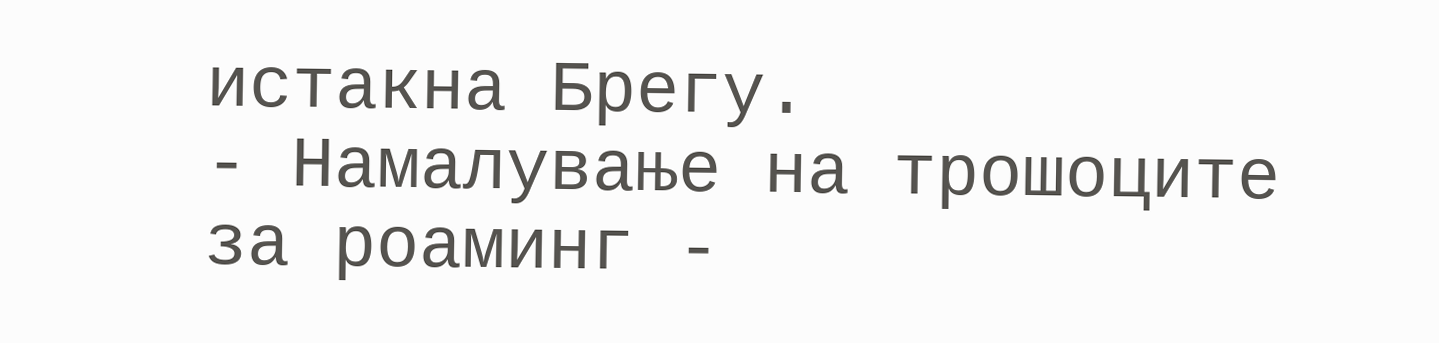истакна Брегу.
- Намалување на трошоците за роаминг -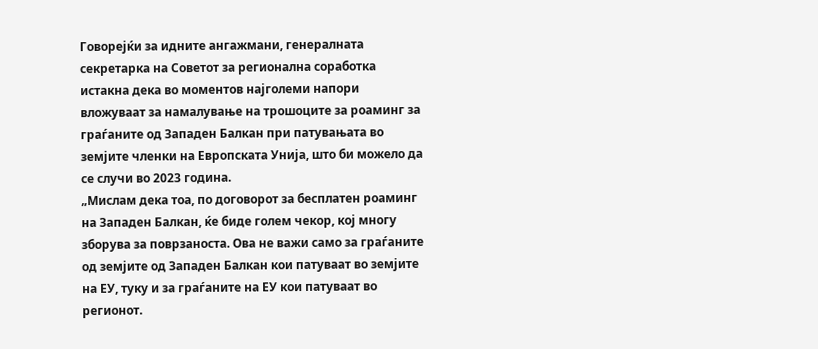Говорејќи за идните ангажмани, генералната секретарка на Советот за регионална соработка истакна дека во моментов најголеми напори вложуваат за намалување на трошоците за роаминг за граѓаните од Западен Балкан при патувањата во земјите членки на Европската Унија, што би можело да се случи во 2023 година.
„Мислам дека тоа, по договорот за бесплатен роаминг на Западен Балкан, ќе биде голем чекор, кој многу зборува за поврзаноста. Ова не важи само за граѓаните од земјите од Западен Балкан кои патуваат во земјите на ЕУ, туку и за граѓаните на ЕУ кои патуваат во регионот.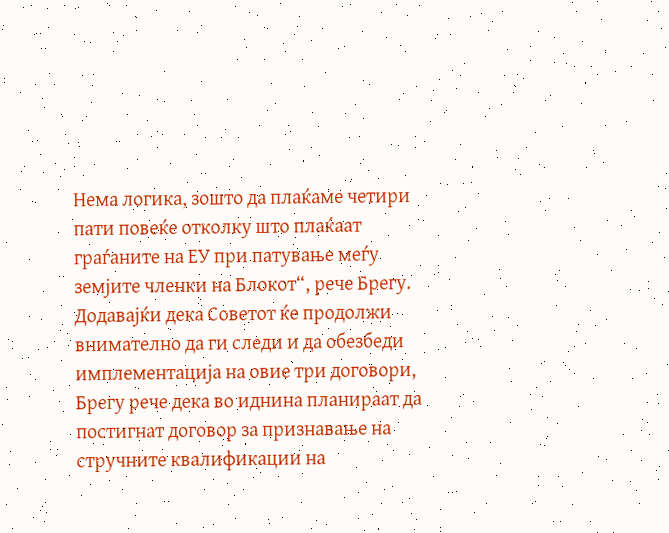Нема логика, зошто да плаќаме четири пати повеќе отколку што плаќаат граѓаните на ЕУ при патување меѓу земјите членки на Блокот“, рече Брегу.
Додавајќи дека Советот ќе продолжи внимателно да ги следи и да обезбеди имплементација на овие три договори, Брегу рече дека во иднина планираат да постигнат договор за признавање на стручните квалификации на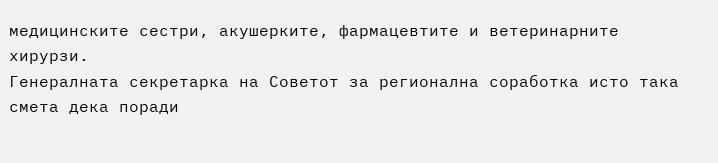медицинските сестри, акушерките, фармацевтите и ветеринарните хирурзи.
Генералната секретарка на Советот за регионална соработка исто така смета дека поради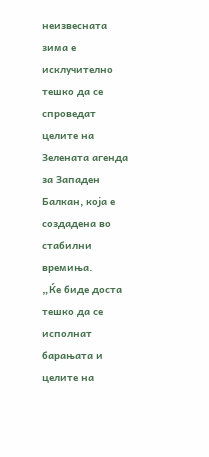неизвесната зима е исклучително тешко да се спроведат целите на Зелената агенда за Западен Балкан, која е создадена во стабилни времиња.
„Ќе биде доста тешко да се исполнат барањата и целите на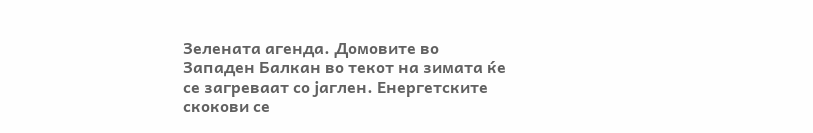Зелената агенда. Домовите во Западен Балкан во текот на зимата ќе се загреваат со јаглен. Енергетските скокови се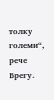толку големи“, рече Брегу.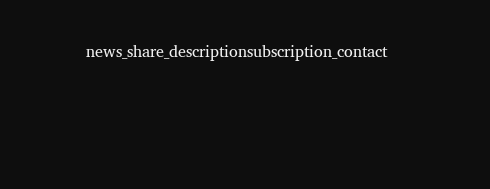news_share_descriptionsubscription_contact